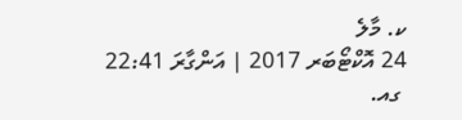ކ. މާލެ
24 އޮކްޓޯބަރ 2017 | އަންގާރަ 22:41
 ގއ.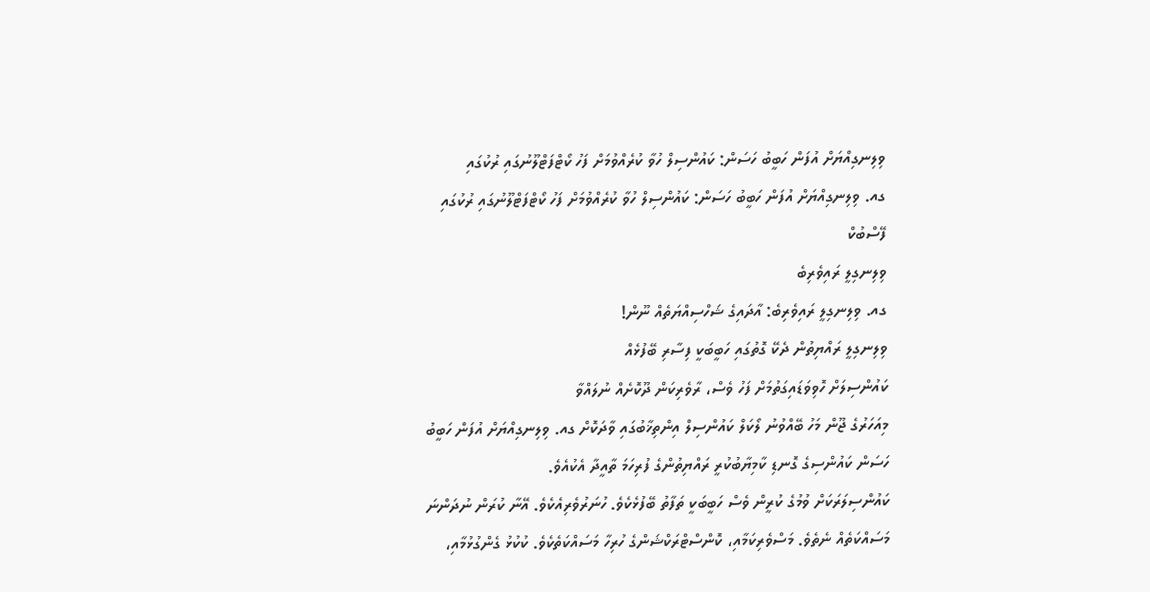ވިލިނގިއްޔަށް އުފަން ހަބީބު ހަސަން: ކައުންސިލް ހުވާ ކުރެއްވުމަށް ފަހު ކޯޓްފަޓްލޫނުގައި ރުކުގައި
ގއ. ވިލިނގިއްޔަށް އުފަން ހަބީބު ހަސަން: ކައުންސިލް ހުވާ ކުރެއްވުމަށް ފަހު ކޯޓްފަޓްލޫނުގައި ރުކުގައި
ފޭސްބުކް
ވިލިނގިލީ ރައިވެރިބެ
ގއ. ވިލިނގިލީ ރައިވެރިބެ: އާދައިގެ ޝަހްސިއްޔަތެއް ނޫން!
ވިލިނގިލީ ރައްޔިތުން ދެކޭ ގޮތުގައި ހަބީބަކީ ފިސާރި ބޭފުޅެއް
ކައުންސިލަށް ހޮވިވަޑައިގަތުމަށް ފަހު ވެސް، ރާވެރިކަން ދޫކޮށެއް ނުލައްވާ
މިއަހަރުގެ ޖޫން މަހު ބޭއްވުނު ލޯކަލް ކައުންސިލް އިންތިޚާބުގައި ވާދަކޮށް ގއ. ވިލިނގިއްޔަށް އުފަން ހަބީބު ހަސަން ކައުންސިގެ ގޮނޑި ކާމިޔާބުކުރީ ރައްޔިތުންގެ ފުރިހަމަ ތާއީދާ އެކުއެވެ.
ކައުންސިލަރަކަށް ވުމުގެ ކުރީން ވެސް ހަބީބަކީ ތަފާތު ބޭފުޅެކެވެ. ހުނަރުވެރިއެކެވެ. އޭނާ ކުރަން ނުދަންނަ މަސައްކަތެއް ނެތެވެ. މަސްވެރިކަމާއި، ކޮންސްޓްރަކްޝަންގެ ހުރިހާ މަސައްކަތެކެވެ. ކުކުޅު ގެންގުޅުމާއި،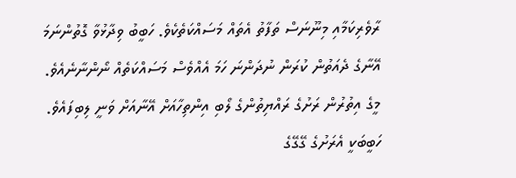ރާވެރިކަމާއި މިނޫނަސް ތަފާތު އެތައް މަސައްކަތެކެވެ. ހަބީބު ވިދާޅުވާ ގޮތުންނަމަ އޭނާގެ ދެއަތުން ކުރަން ނުދަންނަ ހަމަ އެއްވެސް މަސައްކަތެއް ނޯންނާނެއެވެ. މީގެ އިތުރުން ރަށުގެ ރައްޔިތުންގެ ލޯބި އިންތިހާއަށް އޭނާއަށް ވަނީ ލިބިފައެވެ. ހަބީބަކީ އެރަށުގެ ގޭގޭގެ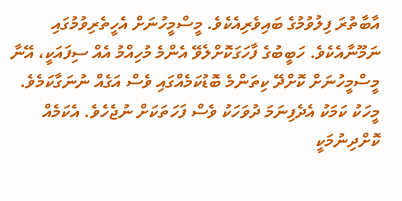އާބާތުރަ ފިލުވުމުގެ ބައިވެރިއެކެވެ. މީސްމީހުނަށް އެހީތެރިވުމުގައި ނަމޫނާއެކެވެ. ހަބީބުގެ ފާހަގަކޮށްލެވޭ އެންމެ މުހިއްމު އެއް ސިފައަކީ، އޭނާ މީސްމީހުނަށް ކޮށްދޭ ކިތަންމެ ބޮޑުކަމެއްގައި ވެސް އަގެއް ނުނަގާކަމެވެ. މީހަކު ކަމަކު އެދެފިނަމަ ދުވަހަކު ވެސް ފަހަތަކަށް ނުޖެހެވެ. އެކަމެއް ކޮށްދިނުމަކީ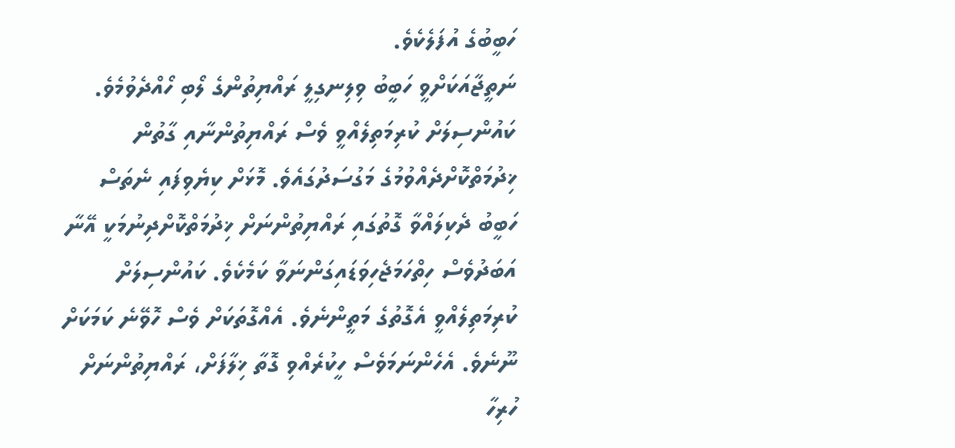ހަބީބުގެ އުފަލެކެވެ.
ނަތީޖާއަކަށްވީ ހަބީބު ވިލިނގިލީ ރައްޔިތުންގެ ލޯބި ހޯއްދެވުމެވެ. ކައުންސިލަށް ކުރިމަތިލެއްވީ ވެސް ރައްޔިތުންނާއި ގާތުން ޚިދުމަތްކޮށްދެއްވުމުގެ މަގުސަދުގައެވެ. މޮޅަށް ކިޔެވިފައި ނެތަސް ހަބީބު ދެކިލައްވާ ގޮތުގައި ރައްޔިތުންނަށް ޚިދުމަތްކޮށްދިނުމަކީ އޭނާ އަބަދުވެސް ހިތްހަމަޖެހިވަޑައިގަންނަވާ ކަމެކެވެ. ކައުންސިލަށް ކުރިމަތިލެއްވީ އެގޮތުގެ މަތީންނެވެ. އެއްގޮތަކަށް ވެސް ހޮވޭނެ ކަމަކަށް ނޫނެވެ. އެހެންނަމަވެސް ހީކުރެއްވި ގޮތާ ޚިލާފަށް، ރައްޔިތުންނަށް ހުރިހާ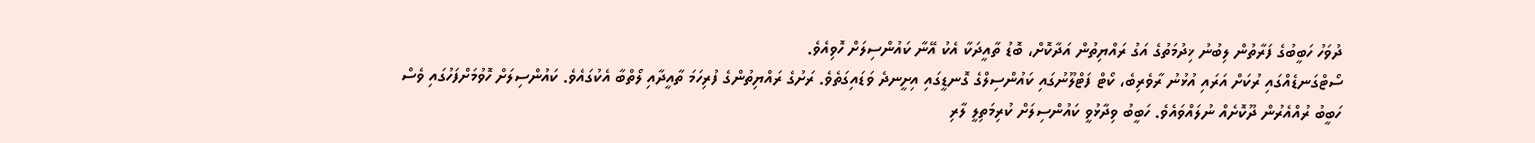ދުވަހު ހަބީބުގެ ފަރާތުން ލިބުނު ޚިދުމަތުގެ އަގު ރައްޔިތުން އަދާކޮށް، ބޮޑު ތާއީދަކާ އެކު އޭނާ ކައުންސިލަށް ހޮވިއެވެ.
ސޯޓްގަނޑެއްގައި ރުކަށް އަރައި އުޅުނު ރާވެރިބެ، ކޯޓް ފަޓްލޫނުގައި ކައުންސިލްގެ ގޮނޑީގައި އިށީނދެ ވަޑައިގަތެވެ. ރަށުގެ ރައްޔިތުންގެ ފުރިހަމަ ތާއީދާއި ލޯތްބާ އެކުގައެވެ. ކައުންސިލަށް ހޮވުމަށްފަހުގައި ވެސް ހަބީބު ރުއްއެރުން ދޫކޮށެއް ނުލައްވައެވެ. ހަބީބު ވިދާޅުވީ ކައުންސިލަށް ކުރިމަތިލީ ލާރި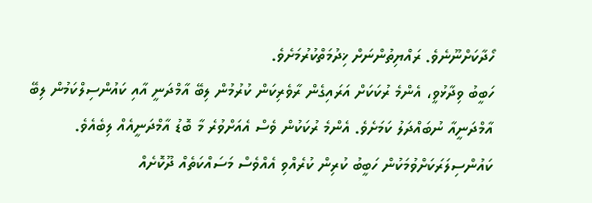ހޯދާކަށްނޫނެވެ. ރައްޔިތުންނަށް ޚިދުމަތްކުރުމަށެވެ.
ހަބީބު ވިދާޅުވީ، އެންމެ ރުކަކަށް އަރައިގެން ރާވެރިކަން ކުރުމުން ލިބޭ އާމްދަނީ އާއި ކައުންސިލްކަމުން ލިބޭ އާމްދަނީއާ ނުބައްދަލު ކަމަށެވެ. އެންމެ ރުކަކުން ވެސް އެއަށްވުރެ މާ ބޮޑު އާމްދަނީއެއް ލިބެއެވެ. ކައުންސިލަރަކަށްވުމަކުން ހަބީބު ކުރިން ކުރެއްވި އެއްވެސް މަސައްކަތެއް ދޫކޮށެއް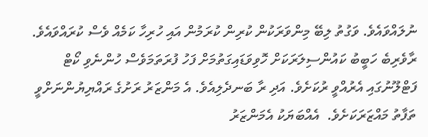ނުލައްވައެވެ. ވަގުތު ލިބޭ މިންވަރަކުން ކުރިން ކުރަމުން އައި ހުރިހާ ކަމެއް ވެސް ކުރައްވައެވެ.
ރާވެރިބެ ހަބީބު ކައުންސިލަރަކަށް ހޮވިވަޑައިގަތުމަށް ފަހު ފުރަތަމަވެސް ހުންނެވި ކޯޓް ފަޓްލޫނުގައި އެރުއްވީ ރުކަށެވެ. އަދި ރާ ބަނދެލިއެވެ. އެ މަންޒަރު ރަށުގެ ރައްޔިޔުންނަށްވީ ތަފާތު މައްޒަރަކަށެވެ.  އެއްބަޔަކު އެމަންޒަރު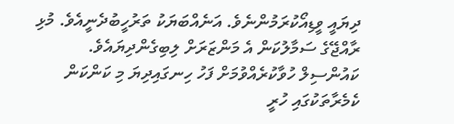ދިޔައީ ވީޑިއޯކުރަމުންނެވެ. އަނެއްބަޔަކު ތަރުހީބުދެނީއެވެ. މުޅި ރާއްޖޭގެ ސަމާލުކަން އެ މަންޒަރަށް ލިބިގެންދިޔައެވެ.
ކައުންސިލް ހުވާކުރެއްވުމަށް ފަހު ހިނގައިދިޔަ މި ކަންކަން ކެމެރާތަކުގައި ހުރީ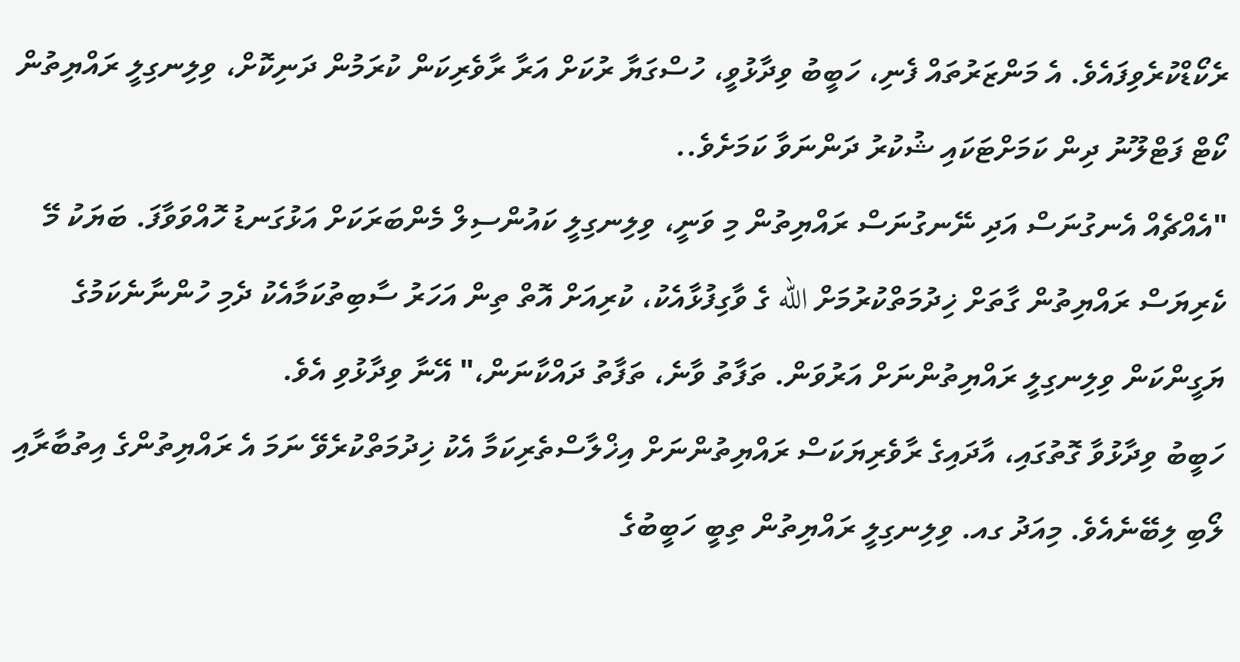ރެކޯޑްކުރެވިފައެވެ. އެ މަންޒަރުތައް ފެނި، ހަބީބު ވިދާޅުވީ، ހުސްގަޔާ ރުކަށް އަރާ ރާވެރިކަން ކުރަމުން ދަނިކޮށް، ވިލިނގިލީ ރައްޔިތުން ކޯޓް ފަޓްލޫނު ދިން ކަމަށްޓަކައި ޝުކުރު ދަންނަވާ ކަމަށެވެ..
"އެއްޗެއް އެނގުނަސް އަދި ނޭނގުނަސް ރައްޔިތުން މި ވަނީ، ވިލިނގިލީ ކައުންސިލް މެންބަރަކަށް އަޅުގަނޑު ހޮއްވަވާފަ. ބަޔަކު މޭ ކެރިޔަސް ރައްޔިތުން ގާތަށް ޚިދުމަތްކުރުމަށް الله ގެ ވާގިފުޅާއެކު، ކުރިއަށް އޮތް ތިން އަހަރު ސާބިތުކަމާއެކު ދެމި ހުންނާނެކަމުގެ ޔަގީންކަން ވިލިނގިލީ ރައްޔިތުންނަށް އަރުވަން. ތަފާތު ވާނެ، ތަފާތު ދައްކާނަން،" އޭނާ ވިދާޅުވި އެވެ.
ހަބީބު ވިދާޅުވާ ގޮތުގައި، އާދައިގެ ރާވެރިޔަކަސް ރައްޔިތުންނަށް އިޚްލާސްތެރިކަމާ އެކު ޚިދުމަތްކުރެވޭ ނަމަ އެ ރައްޔިތުންގެ އިތުބާރާއި ލޯބި ލިބޭނެއެވެ. މިއަދު ގއ. ވިލިނގިލީ ރައްޔިތުން ތިބީ ހަބީބުގެ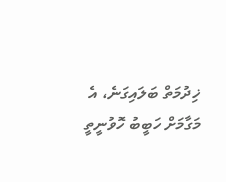ޚިދުމަތް ބަލައިގަނެ، އެ މަގާމަށް ހަބީބު ހޮވުނީތީ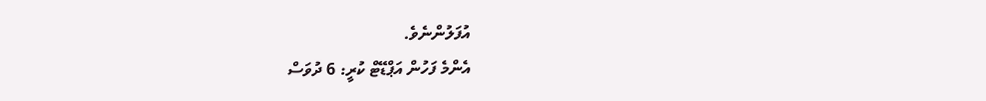އުފަލުންނެވެ.
އެންމެ ފަހުން އަޕްޑޭޓް ކުރީ: 6 ދުވަސް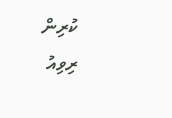ކުރިން
ރިވިއު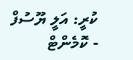ކުރީ: އަލީ ޔޫސުފް
- ކޮމެންޓް